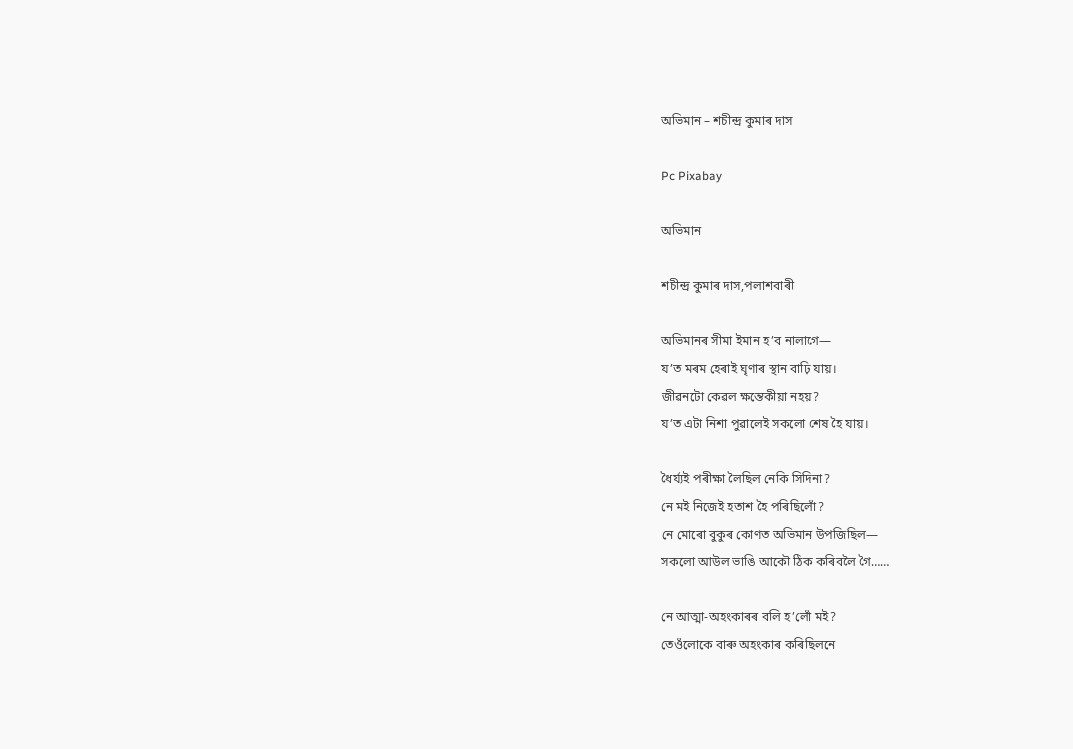অভিমান – শচীন্দ্ৰ কুমাৰ দাস

Pc Pixabay

অভিমান

শচীন্দ্ৰ কুমাৰ দাস,পলাশবাৰী

অভিমানৰ সীমা ইমান হ’ব নালাগে—
য’ত মৰম হেৰাই ঘৃণাৰ স্থান বাঢ়ি যায়।
জীৱনটো কেৱল ক্ষন্তেকীয়া নহয়?
য’ত এটা নিশা পুৱালেই সকলো শেষ হৈ যায়।

ধৈৰ্য্যই পৰীক্ষা লৈছিল নেকি সিদিনা?
নে মই নিজেই হতাশ হৈ পৰিছিলোঁ?
নে মোৰো বুকুৰ কোণত অভিমান উপজিছিল—
সকলো আউল ভাঙি আকৌ ঠিক কৰিবলৈ গৈ……

নে আত্মা-অহংকাৰৰ বলি হ’লোঁ মই?
তেওঁলোকে বাৰু অহংকাৰ কৰিছিলনে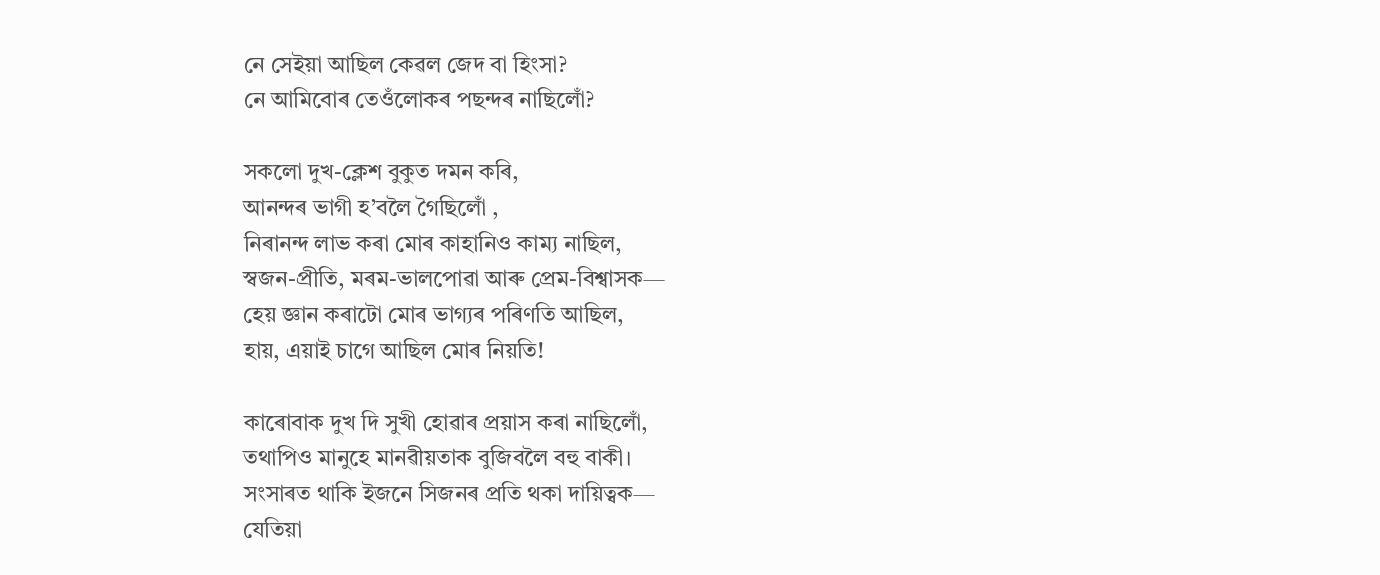নে সেইয়া আছিল কেৱল জেদ বা হিংসা?
নে আমিবোৰ তেওঁলোকৰ পছন্দৰ নাছিলোঁ?

সকলো দুখ-ক্লেশ বুকুত দমন কৰি,
আনন্দৰ ভাগী হ’বলৈ গৈছিলোঁ ,
নিৰানন্দ লাভ কৰা মোৰ কাহানিও কাম্য নাছিল,
স্বজন-প্ৰীতি, মৰম-ভালপোৱা আৰু প্ৰেম-বিশ্বাসক—
হেয় জ্ঞান কৰাটো মোৰ ভাগ্যৰ পৰিণতি আছিল,
হায়, এয়াই চাগে আছিল মোৰ নিয়তি!

কাৰোবাক দুখ দি সুখী হোৱাৰ প্ৰয়াস কৰা নাছিলোঁ,
তথাপিও মানুহে মানৱীয়তাক বুজিবলৈ বহু বাকী।
সংসাৰত থাকি ইজনে সিজনৰ প্ৰতি থকা দায়িত্বক—
যেতিয়া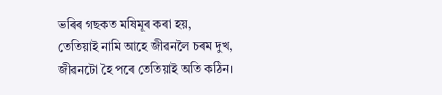ভৰিৰ গছকত মষিমূৰ কৰা হয়,
তেতিয়াই নামি আহে জীৱনলৈ চৰম দুখ,
জীৱনটো হৈ পৰে তেতিয়াই অতি কঠিন।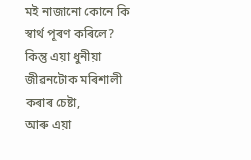মই নাজানো কোনে কি স্বাৰ্থ পূৰণ কৰিলে?
কিন্তু এয়া ধুনীয়া জীৱনটোক মৰিশালী কৰাৰ চেষ্টা,
আৰু এয়া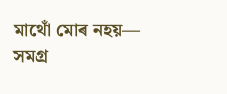মাথোঁ মোৰ নহয়—
সমগ্ৰ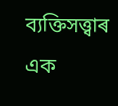ব্যক্তিসত্ত্বাৰ এক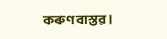কৰুণ বাস্তৱ ।